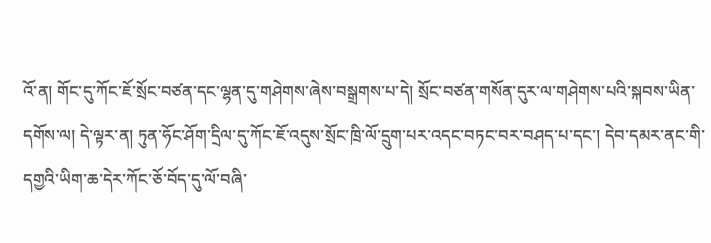འོ་ན། གོང་དུ་ཀོང་ཇོ་སྲོང་བཙན་དང་ལྷན་དུ་གཤེགས་ཞེས་བསྒྲགས་པ་དེ། སྲོང་བཙན་གསོན་དུར་ལ་གཤེགས་པའི་སྐབས་ཡིན་དགོས་ལ། དེ་ལྟར་ན། ཏུན་ཧོང་ཤོག་དྲིལ་དུ་ཀོང་ཇོ་འདུས་སྲོང་ཁྲི་ལོ་དྲུག་པར་འདང་བཏང་བར་བཤད་པ་དང་། དེབ་དམར་ནང་གི་དགྱའི་ཡིག་ཆ་དེར་ཀོང་ཅོ་བོད་དུ་ལོ་བཞི་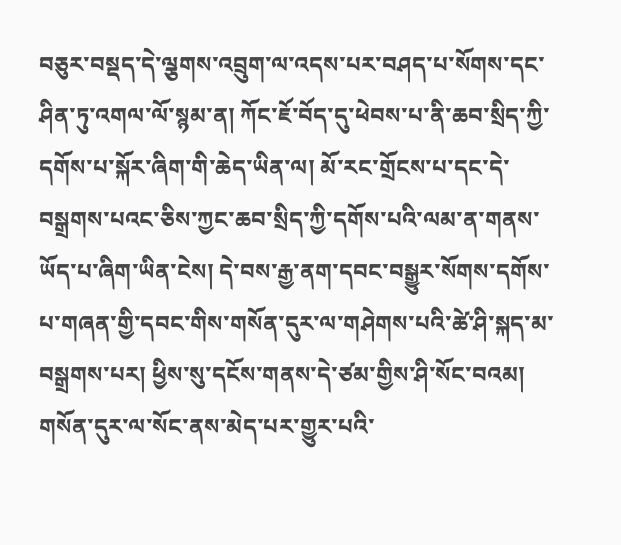བཅུར་བསྡད་དེ་ལྕགས་འབྲུག་ལ་འདས་པར་བཤད་པ་སོགས་དང་ཤིན་ཏུ་འགལ་ལོ་སྙམ་ན། ཀོང་ཇོ་བོད་དུ་ཕེབས་པ་ནི་ཆབ་སྲིད་ཀྱི་དགོས་པ་སྐོར་ཞིག་གི་ཆེད་ཡིན་ལ། མོ་རང་གྲོངས་པ་དང་དེ་བསྒྲགས་པའང་ཅིས་ཀྱང་ཆབ་སྲིད་ཀྱི་དགོས་པའི་ལམ་ན་གནས་ཡོད་པ་ཞིག་ཡིན་ངེས། དེ་བས་རྒྱ་ནག་དབང་བསྒྱུར་སོགས་དགོས་པ་གཞན་གྱི་དབང་གིས་གསོན་དུར་ལ་གཤེགས་པའི་ཚེ་ཤི་སྐད་མ་བསྒྲགས་པར། ཕྱིས་སུ་དངོས་གནས་དེ་ཙམ་གྱིས་ཤི་སོང་བའམ། གསོན་དུར་ལ་སོང་ནས་མེད་པར་གྱུར་པའི་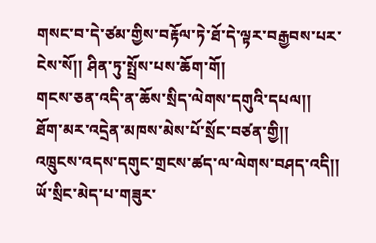གསང་བ་དེ་ཙམ་གྱིས་བརྟོལ་ཏེ་ཐོ་དེ་ལྟར་བརྒྱབས་པར་ངེས་སོ།། ཤིན་ཏུ་སྤྲོས་པས་ཆོག་གོ།
གངས་ཅན་འདི་ན་ཆོས་སྲིད་ལེགས་དགུའི་དཔལ།།
ཐོག་མར་འདྲེན་མཁས་མེས་པོ་སྲོང་བཙན་གྱི།།
འཁྲུངས་འདས་དགུང་གྲངས་ཚད་ལ་ལེགས་བཤད་འདི།།
ཡོ་སྲིང་མེད་པ་གཟུར་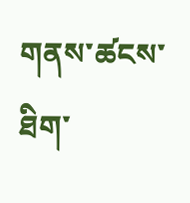གནས་ཚངས་ཐིག་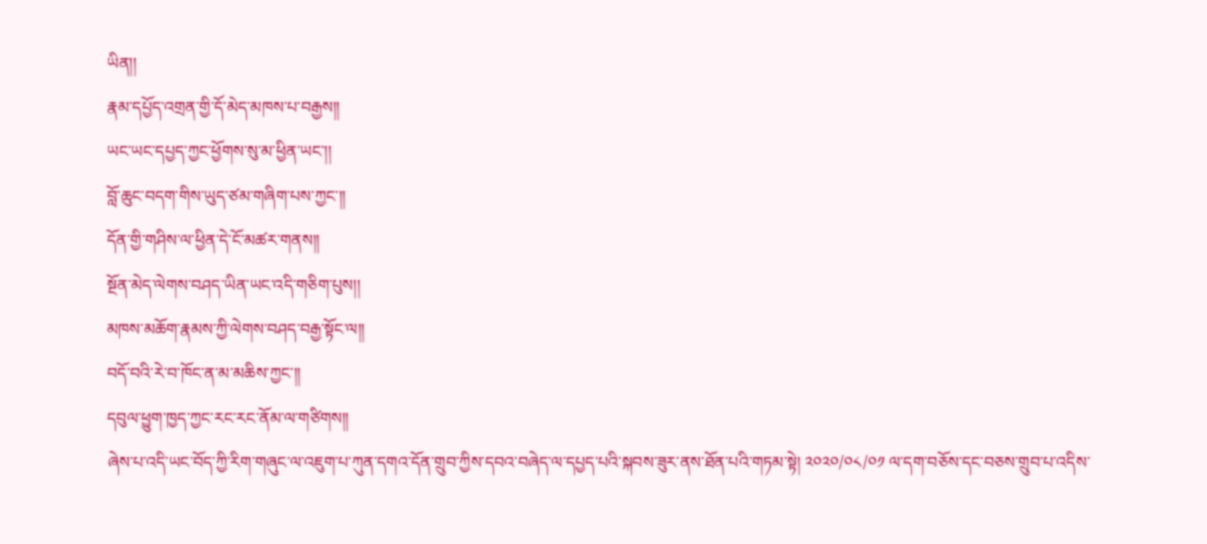ཡིན།།
རྣམ་དཔྱོད་འགྲན་གྱི་དོ་མེད་མཁས་པ་བརྒྱས།།
ཡང་ཡང་དཔྱད་ཀྱང་ཕྱོགས་སུ་མ་ཕྱིན་ཡང་།།
བློ་ཆུང་བདག་གིས་ཡུད་ཙམ་གཞིག་པས་ཀྱང་།།
དོན་གྱི་གཤིས་ལ་ཕྱིན་དེ་ངོ་མཚར་གནས།།
སྔོན་མེད་ལེགས་བཤད་ཡིན་ཡང་འདི་གཅིག་པུས།།
མཁས་མཆོག་རྣམས་ཀྱི་ལེགས་བཤད་བརྒྱ་སྟོང་ལ།།
བདོ་བའི་རེ་བ་ཁོང་ན་མ་མཆིས་ཀྱང་།།
དབུལ་ཕྱུག་ཁྱད་ཀྱང་རང་རང་ནོམ་ལ་གཙིགས།།
ཞེས་པ་འདི་ཡང་བོད་ཀྱི་རིག་གཞུང་ལ་འཇུག་པ་ཀུན་དགའ་དོན་གྲུབ་ཀྱིས་དབའ་བཞེད་ལ་དཔྱད་པའི་སྐབས་ཟུར་ནས་ཐོན་པའི་གཏམ་སྟེ། ༢༠༢༠/༠༨/༠༡ ལ་དག་བཅོས་དང་བཅས་གྲུབ་པ་འདིས་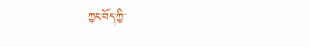ཀྱང་བོད་ཀྱི་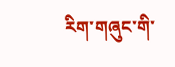རིག་གཞུང་གི་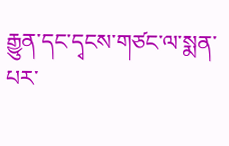རྒྱུན་དང་དྭངས་གཙང་ལ་སྨན་པར་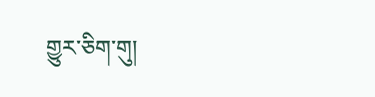གྱུར་ཅིག་གུ།